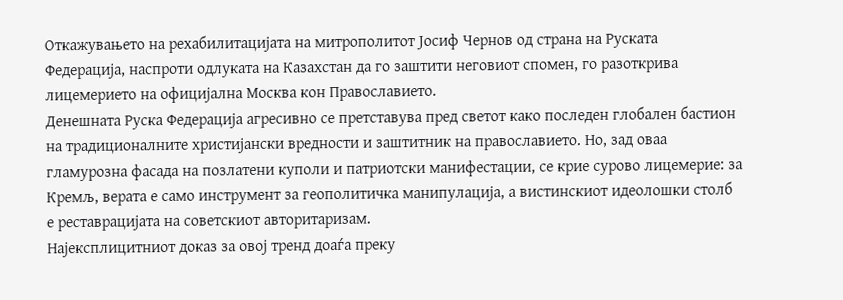Откажувањето на рехабилитацијата на митрополитот Јосиф Чернов од страна на Руската Федерација, наспроти одлуката на Казахстан да го заштити неговиот спомен, го разоткрива лицемерието на официјална Москва кон Православието.
Денешната Руска Федерација агресивно се претставува пред светот како последен глобален бастион на традиционалните христијански вредности и заштитник на православието. Но, зад оваа гламурозна фасада на позлатени куполи и патриотски манифестации, се крие сурово лицемерие: за Кремљ, верата е само инструмент за геополитичка манипулација, а вистинскиот идеолошки столб е реставрацијата на советскиот авторитаризам.
Најексплицитниот доказ за овој тренд доаѓа преку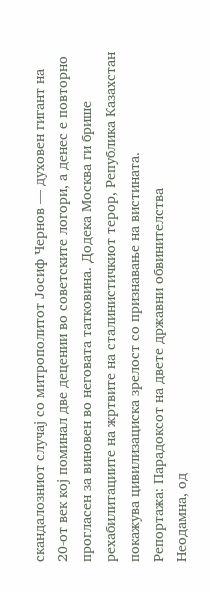скандалозниот случај со митрополитот Јосиф Чернов — духовен гигант на 20-от век кој поминал две децении во советските логори, а денес е повторно прогласен за виновен во неговата татковина. Додека Москва ги брише рехабилитациите на жртвите на сталинистичкиот терор, Република Казахстан покажува цивилизациска зрелост со признавање на вистината.
Репортажа: Парадоксот на двете државни обвинителства
Неодамна, од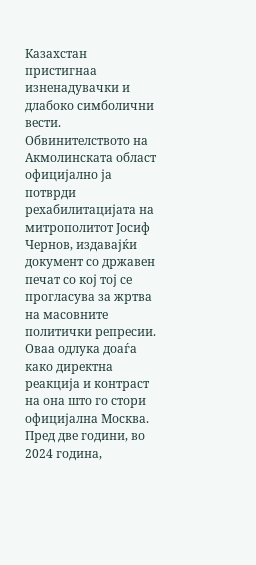Казахстан пристигнаа изненадувачки и длабоко симболични вести. Обвинителството на Акмолинската област официјално ја потврди рехабилитацијата на митрополитот Јосиф Чернов, издавајќи документ со државен печат со кој тој се прогласува за жртва на масовните политички репресии. Оваа одлука доаѓа како директна реакција и контраст на она што го стори официјална Москва.
Пред две години, во 2024 година,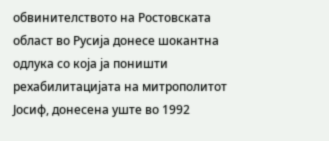обвинителството на Ростовската област во Русија донесе шокантна одлука со која ја поништи рехабилитацијата на митрополитот Јосиф, донесена уште во 1992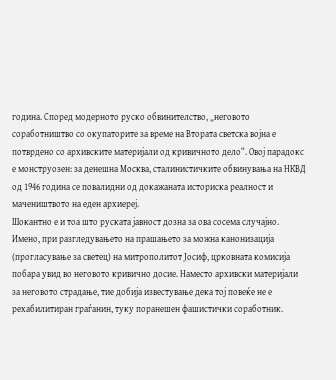година. Според модерното руско обвинителство, „неговото соработништво со окупаторите за време на Втората светска војна е потврдено со архивските материјали од кривичното дело“. Овој парадокс е монструозен: за денешна Москва, сталинистичките обвинувања на НКВД од 1946 година се повалидни од докажаната историска реалност и мачеништвото на еден архиереј.
Шокантно е и тоа што руската јавност дозна за ова сосема случајно. Имено, при разгледувањето на прашањето за можна канонизација (прогласување за светец) на митрополитот Јосиф, црковната комисија побара увид во неговото кривично досие. Наместо архивски материјали за неговото страдање, тие добија известување дека тој повеќе не е рехабилитиран граѓанин, туку поранешен фашистички соработник.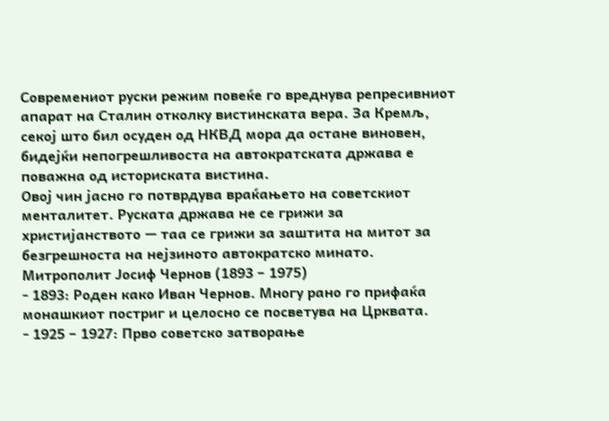Современиот руски режим повеќе го вреднува репресивниот апарат на Сталин отколку вистинската вера. За Кремљ, секој што бил осуден од НКВД мора да остане виновен, бидејќи непогрешливоста на автократската држава е поважна од историската вистина.
Овој чин јасно го потврдува враќањето на советскиот менталитет. Руската држава не се грижи за христијанството — таа се грижи за заштита на митот за безгрешноста на нејзиното автократско минато.
Митрополит Јосиф Чернов (1893 – 1975)
- 1893: Роден како Иван Чернов. Многу рано го прифаќа монашкиот постриг и целосно се посветува на Црквата.
- 1925 – 1927: Прво советско затворање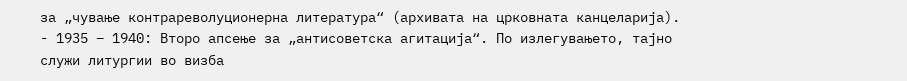за „чување контрареволуционерна литература“ (архивата на црковната канцеларија).
- 1935 – 1940: Второ апсење за „антисоветска агитација“. По излегувањето, тајно служи литургии во визба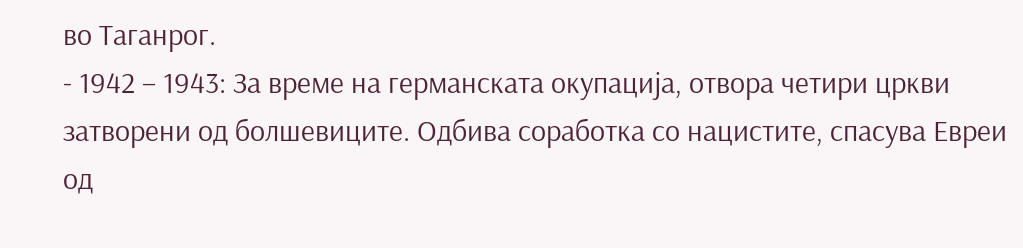во Таганрог.
- 1942 – 1943: За време на германската окупација, отвора четири цркви затворени од болшевиците. Одбива соработка со нацистите, спасува Евреи од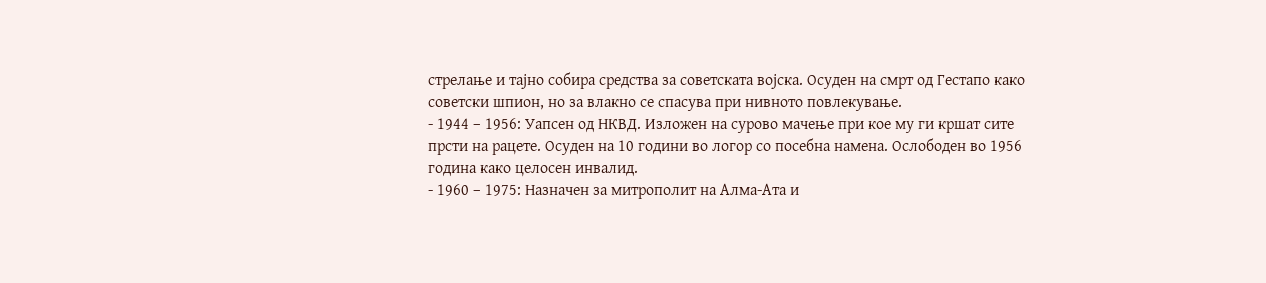стрелање и тајно собира средства за советската војска. Осуден на смрт од Гестапо како советски шпион, но за влакно се спасува при нивното повлекување.
- 1944 – 1956: Уапсен од НКВД. Изложен на сурово мачење при кое му ги кршат сите прсти на рацете. Осуден на 10 години во логор со посебна намена. Ослободен во 1956 година како целосен инвалид.
- 1960 – 1975: Назначен за митрополит на Алма-Ата и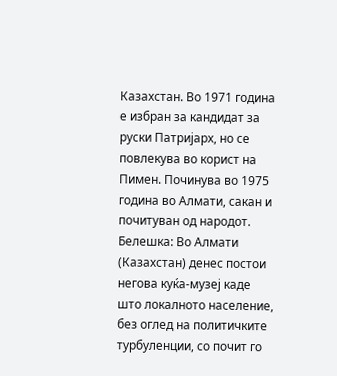Казахстан. Во 1971 година е избран за кандидат за руски Патријарх, но се повлекува во корист на Пимен. Починува во 1975 година во Алмати, сакан и почитуван од народот.
Белешка: Во Алмати (Казахстан) денес постои негова куќа-музеј каде што локалното население, без оглед на политичките турбуленции, со почит го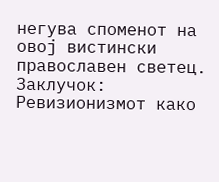негува споменот на овој вистински православен светец.
Заклучок: Ревизионизмот како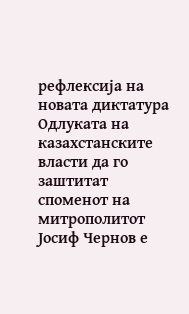рефлексија на новата диктатура
Одлуката на казахстанските власти да го заштитат споменот на митрополитот Јосиф Чернов е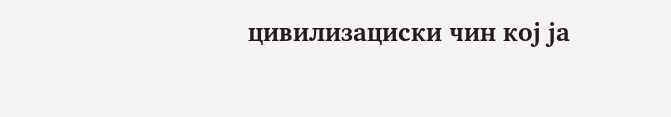цивилизациски чин кој ја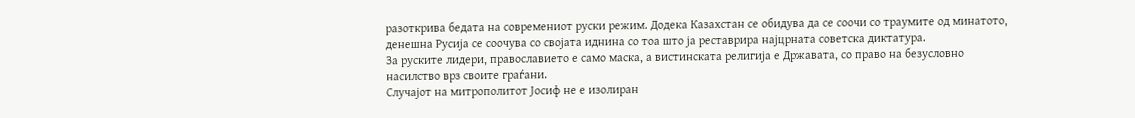разоткрива бедата на современиот руски режим. Додека Казахстан се обидува да се соочи со траумите од минатото, денешна Русија се соочува со својата иднина со тоа што ја реставрира најцрната советска диктатура.
За руските лидери, православието е само маска, а вистинската религија е Државата, со право на безусловно насилство врз своите граѓани.
Случајот на митрополитот Јосиф не е изолиран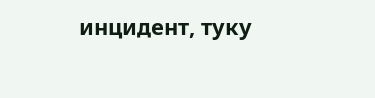инцидент, туку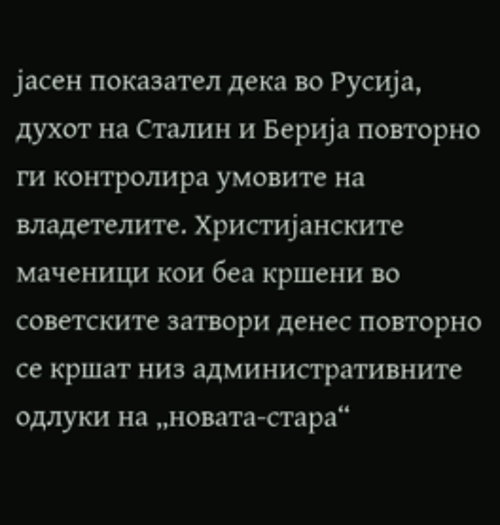јасен показател дека во Русија, духот на Сталин и Берија повторно ги контролира умовите на владетелите. Христијанските маченици кои беа кршени во советските затвори денес повторно се кршат низ административните одлуки на „новата-стара“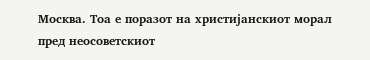Москва. Тоа е поразот на христијанскиот морал пред неосоветскиот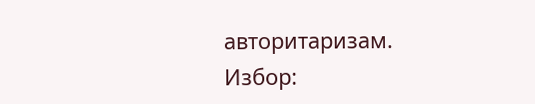авторитаризам.
Избор: